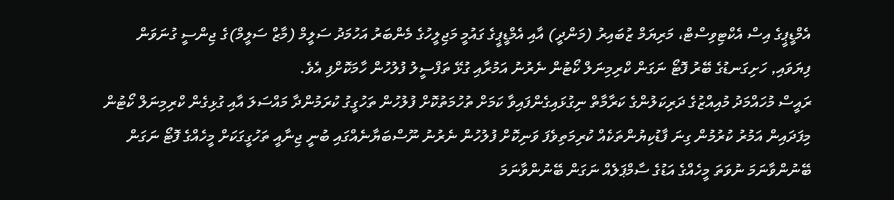އެމްޑީޕީގެ އިސް އެކްޓިވިސްޓް، މަރިޔަމް ޒުބައިރު (މަންދީ) އާއި އެމްޑީޕީގެ ގައުމީ މަޖިލީހުގެ މެންބަރު އަހުމަދު ސަލީމް (މާޒް ސަލީމް)ގެ ޖިންސީ ގުނަވަން ފިޔަވައި, ހަށިގަނޑުގެ ބޭރު ފޮޓޯ ނަގަން ކްރިމިނަލް ކޯޓުން ނެރުނު އަމުރާއި ގުޅޭ ތަފްސީލު ފުލުހުން ހާމަކޮށްފި އެވެ.
ރައީސް މުހައްމަދު މުއިއްޒުގެ ދަރިކަލުންގެ ކަރާމާތް ނިގުޅައިގެންފައިވާ ކަމަށް ތުހުމަތުކޮށް ފުލުހުން ތަހުގީގު ކުރަމުންދާ މައްސަލަ އާއި ގުޅިގެން ކްރިމިނަލް ކޯޓުން މިފަދައިން އަމުރު ކުރުމުން ގިނަ ފާޑުކިޔުންތަކެއް ކުރިމަތިވެފަ ވަނިކޮށް ފުލުހުން ނެރުނު ނޫސްބަޔާނެއްގައި ބުނީ ޖިނާއީ ތަހުގީގަކަށް މީހެއްގެ ފޮޓޯ ނަގަން ބޭނުންވާނަމަ ނުވަތަ މީހެއްގެ އަޑުގެ ސާމްޕަލެއް ނަގަން ބޭނުންވާނަމަ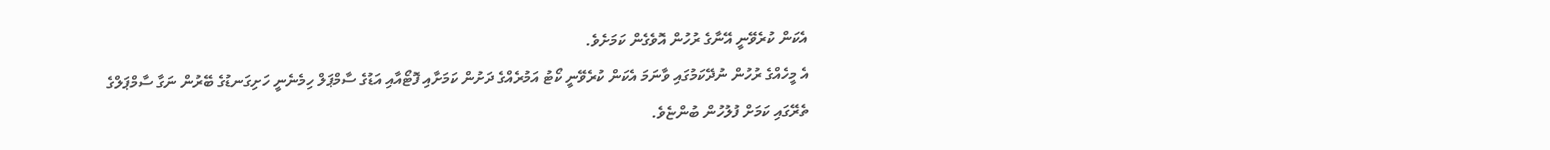އެކަން ކުރެވޭނީ އޭނާގެ ރުހުން އޮވެގެން ކަމަށެވެ.
އެ މީހެއްގެ ރުހުން ނުދޭކަމުގައި ވާނަމަ އެކަން ކުރެވޭނީ ކޯޓު އަމުރެއްގެ ދަށުން ކަމަށާއި ފޮޓޯއާއި އަޑުގެ ސާމްޕަލް ހިމެނެނީ ހަށިގަނޑުގެ ބޭރުން ނަގާ ސާމްޕަލްގެ ތެރޭގައި ކަމަށް ފުލުހުން ބުންޏެވެ.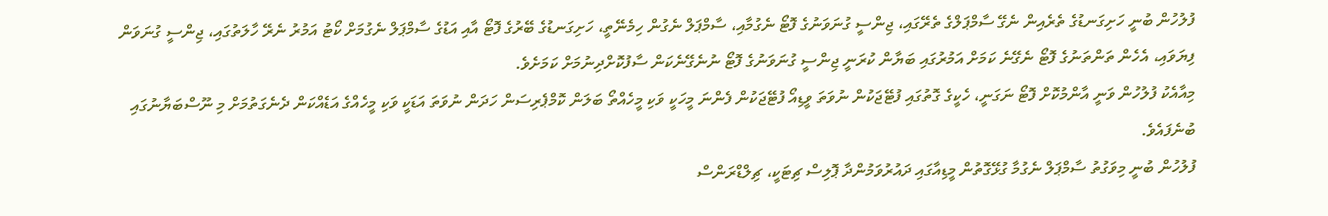ފުލުހުން ބުނީ ހަށިގަނޑުގެ ތެރެއިން ނެގޭ ސާމްޕަލްގެ ތެރޭގައި، ޖިންސީ ގުނަވަނުގެ ފޮޓޯ ނެގުމާއި، ސާމްޕަލް ނެގުން ހިމެނޭތީ، ހަށިގަނޑުގެ ބޭރުގެ ފޮޓޯ އާއި އަޑުގެ ސާމްޕަލް ނެގުމަށް ކޯޓު އަމުރު ނެރޭ ހާލަތުގައި، ޖިންސީ ގުނަވަން ފިޔަވައި، އެހެން ތަންތަނުގެ ފޮޓޯ ނެގޭނެ ކަމަށް އަމުރުގައި ބަޔާން ކުރަނީ ޖިންސީ ގުނަވަނުގެ ފޮޓޯ ނުނެގޭނެކަން ސާފުކޮށްދިނުމަށް ކަމަށެވެ.
މިއާއެކު ފުލުހުން ވަނީ އާންމުކޮށް ފޮޓޯ ނަގަނީ، ހެކީގެ ގޮތުގައި ފުޓޭޖަކުން ނުވަތަ ވީޑިއޯ ފުޓޭޖަކުން ފެންނަ މީހަކީ ވަކި މީހެއްތޯ ބަލަން ކޮމްޕެރިސަން ހަދަން ނުވަތަ އަޑަކީ ވަކި މީހެއްގެ އަޑެއްކަން ދެނެގަތުމަށް މި ނޫސްބަޔާނުގައި ބުނެފައެވެ.
ފުލުހުން ބުނީ މިވަގުތު ސާމްޕަލް ނެގުމާ ގުޅޭގޮތުން މީޑިއާގައި ދައުރުވަމުންދާ ޕޮލިސް ޗިޓަކީ، ޗިލްޑްރަންސް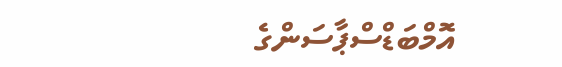އޮމްބަޑްސްޕާސަންގެ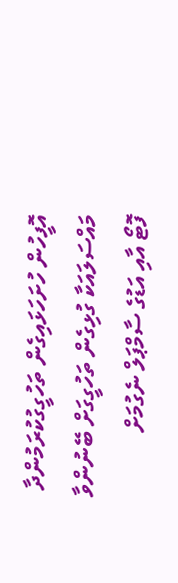އޮފީހުން ހުށަހަޅައިގެން ތަހުގީގުކުރަމުންދާ މައްސަލައަކާ ގުޅިގެން ތަހުގީގަށް ބޭނުންވާ ފޮޓޯ އާއި އަޑުގެ ސާމްޕަލް ނެގުމަށް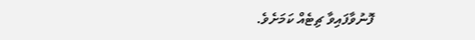ފޮނުވާފައިވާ ޗިޓެއް ކަމަށެވެ.